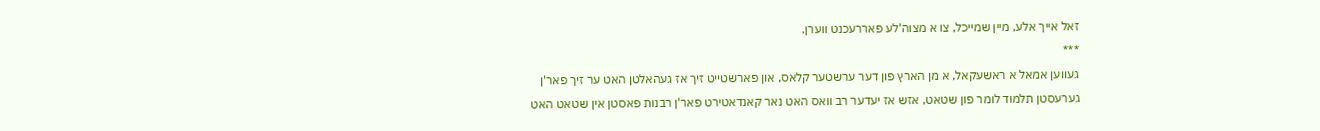זאל אייך אלע, מיין שמייכל, צו א מצוה'לע פאררעכנט ווערן.
***
געווען אמאל א ראשעקאל, א מן הארץ פון דער ערשטער קלאס, און פארשטייט זיך אז געהאלטן האט ער זיך פאר'ן גערעסטן תלמוד לומר פון שטאט, אזש אז יעדער רב וואס האט נאר קאנדאטירט פאר'ן רבנות פאסטן אין שטאט האט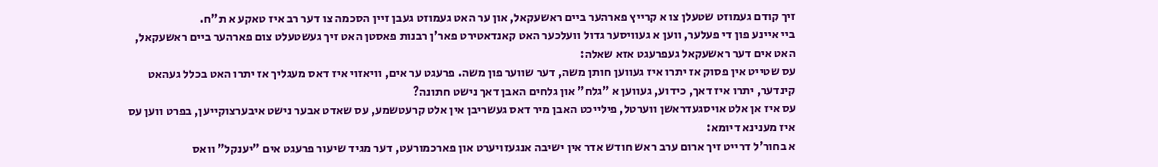זיך קודם געמוזט שטעלן צו א קרייץ פארהער ביים ראשעקאל, און ער האט געמוזט געבן זיין הסכמה צו דער רב איז טאקע א ת"ח.
ביי איינע פון די פעלער, ווען א געוויסער גדול וועלכער האט קאנדאטירט פאר'ן רבנות פאסטן האט זיך געשטעלט צום פארהער ביים ראשעקאל, האט אים דער ראשעקאל געפרעגט אזא שאלה:
עס שטייט אין פסוק אז יתרו איז געווען חותן משה, דער שווער פון משה. פרעגט ער אים, וויאזוי איז דאס מעגליך אז יתרו האט בכלל געהאט קינדער, יתרו איז דאך, כידוע, געווען א "גלח" און גלחים האבן דאך נישט חתונה?
עס איז אן אלט אויסגעדראשן ווערטל, פילייכט האבן מיר דאס געשריבן אין אלט קרעטשמע, עס שאדט אבער נישט איבערצוקייען, בפרט ווען עס איז מענינא דיומא:
א בחור'ל דרייט זיך ארום ערב ראש חודש אדר אין ישיבה אנגעזויערט און פארכמורעט, דער מגיד שיעור פרעגט אים "יענקל" וואס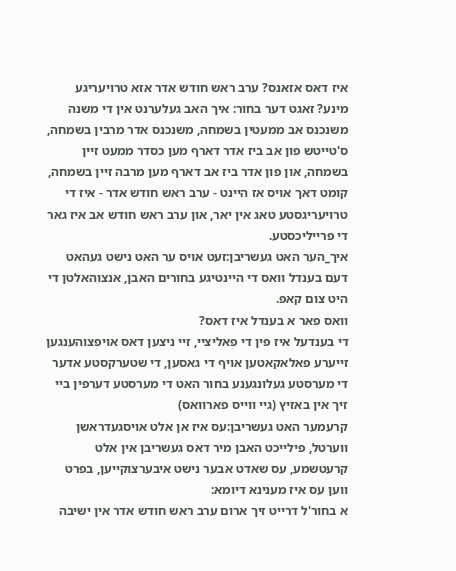איז דאס אזאנס? ערב ראש חודש אדר אזא טרויעריגע מינע? זאגט דער בחור: איך האב געלערנט אין די משנה משנכנס אב ממעטין בשמחה, משנכנס אדר מרבין בשמחה, ס'טייטש פון אב ביז אדר דארף מען כסדר ממעט זיין בשמחה, און פון אדר ביז אב דארף מען מרבה זיין בשמחה, קומט דאך אויס אז היינט - ערב ראש חודש אדר - איז די טרויעריגסטע טאג אין יאר, און ערב ראש חודש אב איז גאר די פרייליכסטע.
איך_הער האט געשריבן:זעט אויס ער האט נישט געהאט דעם בענדל וואס די היינטיגע בחורים האבן, אנצוהאלטן די היט צום קאפ.
וואס פאר א בענדל איז דאס?
די בענדעל איז פין די פאליציי, זיי ניצען דאס אויפצוהענגען זייערע פאלאקאטען אויף די גאסען, די שטערקסטע אדער די מערסטע געלונגענע בחור האט די מערסטע דערפין ביי זיך אין באזיץ (גיי ווייס פארוואס)
קרעמער האט געשריבן:עס איז אן אלט אויסגעדראשן ווערטל, פילייכט האבן מיר דאס געשריבן אין אלט קרעטשמע, עס שאדט אבער נישט איבערצוקייען, בפרט ווען עס איז מענינא דיומא:
א בחור'ל דרייט זיך ארום ערב ראש חודש אדר אין ישיבה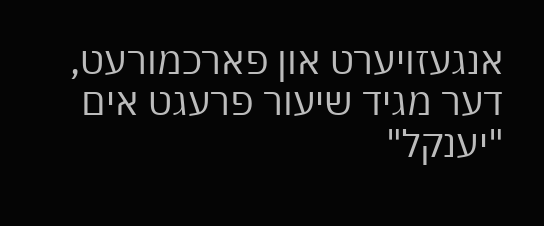אנגעזויערט און פארכמורעט, דער מגיד שיעור פרעגט אים "יענקל"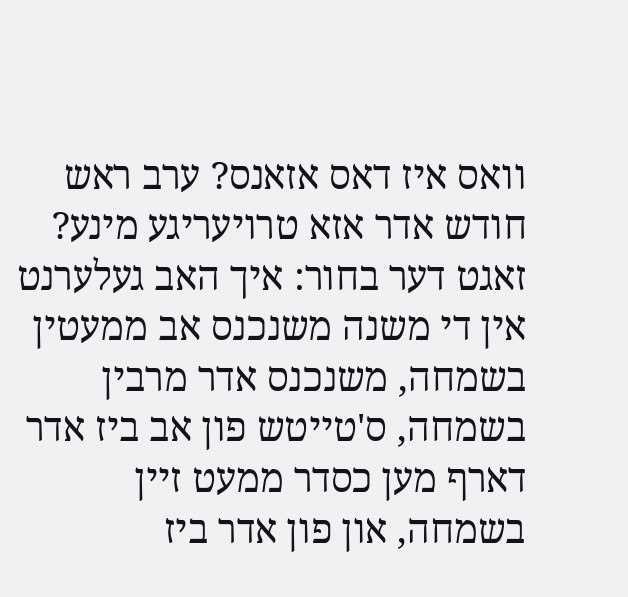וואס איז דאס אזאנס? ערב ראש חודש אדר אזא טרויעריגע מינע? זאגט דער בחור: איך האב געלערנט אין די משנה משנכנס אב ממעטין בשמחה, משנכנס אדר מרבין בשמחה, ס'טייטש פון אב ביז אדר דארף מען כסדר ממעט זיין בשמחה, און פון אדר ביז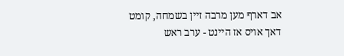אב דארף מען מרבה זיין בשמחה, קומט דאך אויס אז היינט - ערב ראש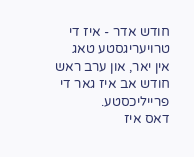חודש אדר - איז די טרויעריגסטע טאג אין יאר, און ערב ראש חודש אב איז גאר די פרייליכסטע.
דאס איז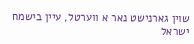שוין גארנישט נאר א ווערטל, עיין בישמח ישראל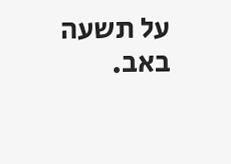על תשעה באב.